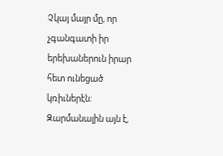Չկայ մայր մը, որ չգանգատի իր երեխաներուն իրար հետ ունեցած կռիւներէն: Զարմանալին այն է,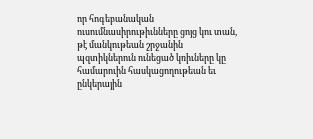որ հոգեբանական ուսումնասիրութիւնները ցոյց կու տան, թէ մանկութեան շրջանին պզտիկներուն ունեցած կռիւները կը համարուին հասկացողութեան եւ ընկերային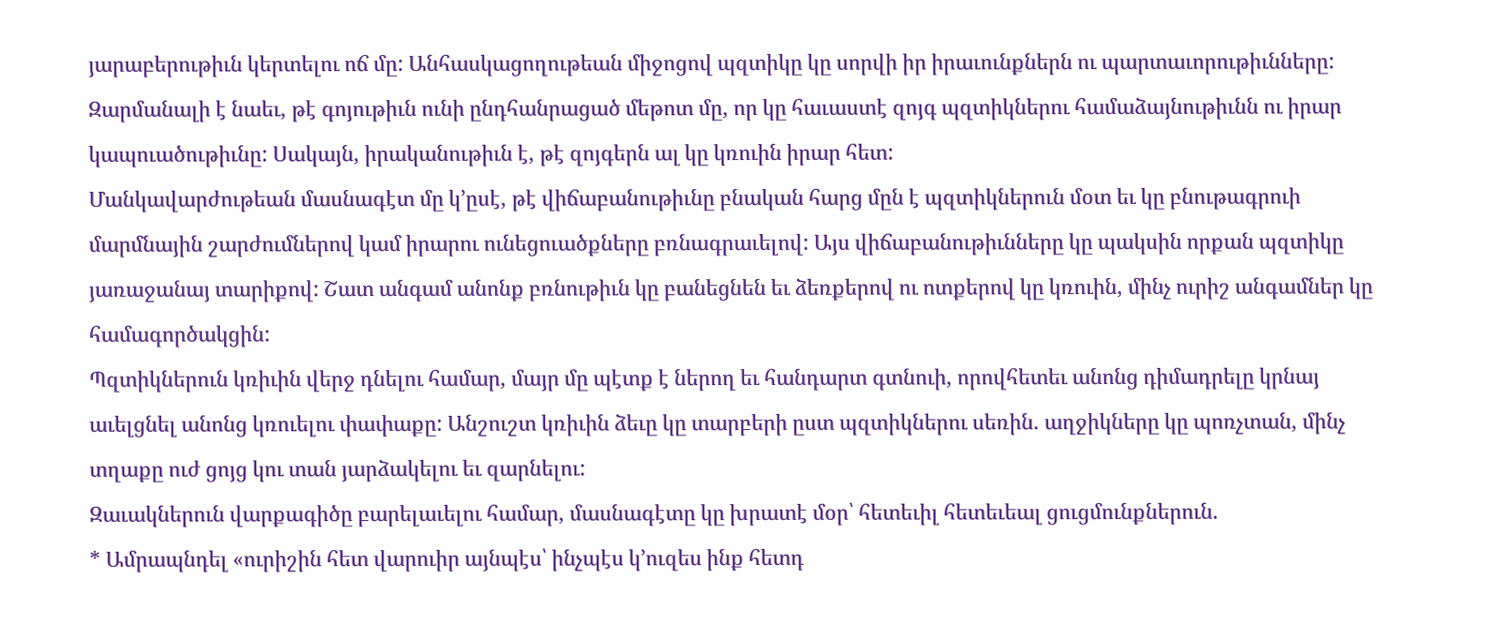յարաբերութիւն կերտելու ոճ մը: Անհասկացողութեան միջոցով պզտիկը կը սորվի իր իրաւունքներն ու պարտաւորութիւնները: Զարմանալի է նաեւ, թէ գոյութիւն ունի ընդհանրացած մեթոտ մը, որ կը հաւաստէ զոյգ պզտիկներու համաձայնութիւնն ու իրար կապուածութիւնը: Սակայն, իրականութիւն է, թէ զոյգերն ալ կը կռուին իրար հետ:
Մանկավարժութեան մասնագէտ մը կ’ըսէ, թէ վիճաբանութիւնը բնական հարց մըն է պզտիկներուն մօտ եւ կը բնութագրուի մարմնային շարժումներով կամ իրարու ունեցուածքները բռնագրաւելով: Այս վիճաբանութիւնները կը պակսին որքան պզտիկը յառաջանայ տարիքով: Շատ անգամ անոնք բռնութիւն կը բանեցնեն եւ ձեռքերով ու ոտքերով կը կռուին, մինչ ուրիշ անգամներ կը համագործակցին:
Պզտիկներուն կռիւին վերջ դնելու համար, մայր մը պէտք է ներող եւ հանդարտ գտնուի, որովհետեւ անոնց դիմադրելը կրնայ աւելցնել անոնց կռուելու փափաքը: Անշուշտ կռիւին ձեւը կը տարբերի ըստ պզտիկներու սեռին. աղջիկները կը պոռչտան, մինչ տղաքը ուժ ցոյց կու տան յարձակելու եւ զարնելու:
Զաւակներուն վարքագիծը բարելաւելու համար, մասնագէտը կը խրատէ մօր՝ հետեւիլ հետեւեալ ցուցմունքներուն.
* Ամրապնդել «ուրիշին հետ վարուիր այնպէս՝ ինչպէս կ’ուզես ինք հետդ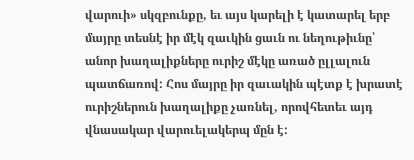վարուի» սկզբունքը, եւ այս կարելի է կատարել երբ մայրը տեսնէ իր մէկ զաւկին ցաւն ու նեղութիւնը՝ անոր խաղալիքները ուրիշ մէկը առած ըլլալուն պատճառով: Հոս մայրը իր զաւակին պէտք է խրատէ ուրիշներուն խաղալիքը չառնել, որովհետեւ այդ վնասակար վարուելակերպ մըն է: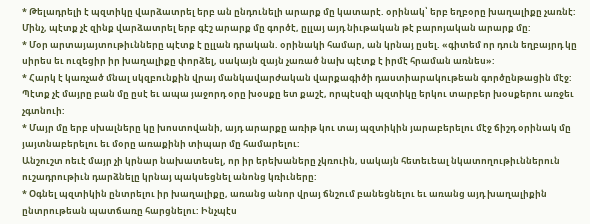* Թելադրելի է պզտիկը վարձատրել երբ ան ընդունելի արարք մը կատարէ. օրինակ՝ երբ եղբօրը խաղալիքը չառնէ: Մինչ, պէտք չէ զինք վարձատրել երբ գէշ արարք մը գործէ, ըլլայ այդ նիւթական թէ բարոյական արարք մը:
* Մօր արտայայտութիւնները պէտք է ըլլան դրական. օրինակի համար, ան կրնայ ըսել. «գիտեմ որ դուն եղբայրդ կը սիրես եւ ուզեցիր իր խաղալիքը փորձել, սակայն զայն չառած նախ պէտք է իրմէ հրաման առնես»:
* Հարկ է կառչած մնալ սկզբունքին վրայ մանկավարժական վարքագիծի դաստիարակութեան գործընթացին մէջ: Պէտք չէ մայրը բան մը ըսէ եւ ապա յաջորդ օրը խօսքը ետ քաշէ, որպէսզի պզտիկը երկու տարբեր խօսքերու առջեւ չգտնուի:
* Մայր մը երբ սխալները կը խոստովանի, այդ արարքը առիթ կու տայ պզտիկին յարաբերելու մէջ ճիշդ օրինակ մը յայտնաբերելու եւ մօրը առաքինի տիպար մը համարելու:
Անշուշտ ոեւէ մայր չի կրնար նախատեսել, որ իր երեխաները չկռուին, սակայն հետեւեալ նկատողութիւններուն ուշադրութիւն դարձնելը կրնայ պակսեցնել անոնց կռիւները:
* Օգնել պզտիկին ընտրելու իր խաղալիքը, առանց անոր վրայ ճնշում բանեցնելու եւ առանց այդ խաղալիքին ընտրութեան պատճառը հարցնելու: Ինչպէս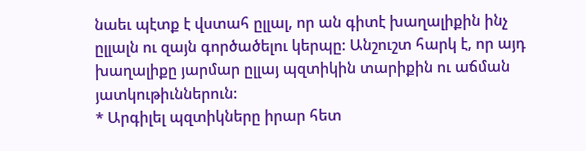նաեւ պէտք է վստահ ըլլալ, որ ան գիտէ խաղալիքին ինչ ըլլալն ու զայն գործածելու կերպը: Անշուշտ հարկ է, որ այդ խաղալիքը յարմար ըլլայ պզտիկին տարիքին ու աճման յատկութիւններուն:
* Արգիլել պզտիկները իրար հետ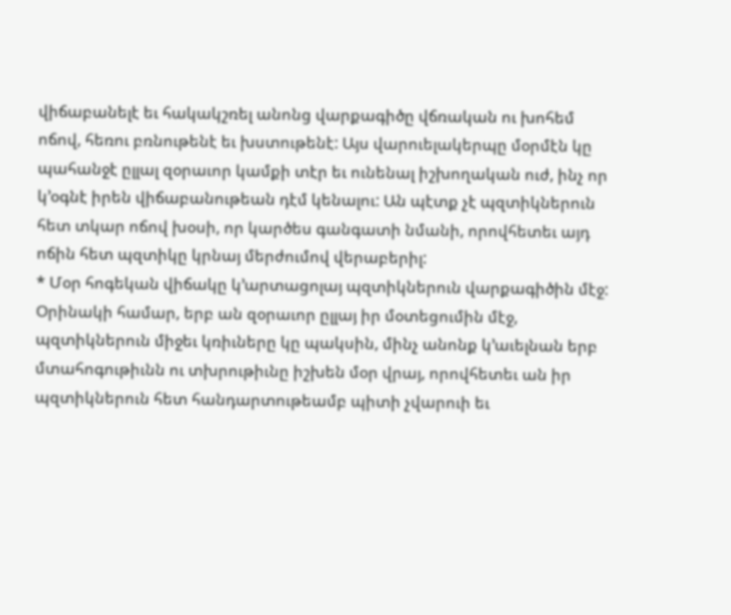վիճաբանելէ եւ հակակշռել անոնց վարքագիծը վճռական ու խոհեմ ոճով, հեռու բռնութենէ եւ խստութենէ: Այս վարուելակերպը մօրմէն կը պահանջէ ըլլալ զօրաւոր կամքի տէր եւ ունենալ իշխողական ուժ, ինչ որ կ’օգնէ իրեն վիճաբանութեան դէմ կենալու: Ան պէտք չէ պզտիկներուն հետ տկար ոճով խօսի, որ կարծես գանգատի նմանի, որովհետեւ այդ ոճին հետ պզտիկը կրնայ մերժումով վերաբերիլ:
* Մօր հոգեկան վիճակը կ’արտացոլայ պզտիկներուն վարքագիծին մէջ: Օրինակի համար, երբ ան զօրաւոր ըլլայ իր մօտեցումին մէջ, պզտիկներուն միջեւ կռիւները կը պակսին, մինչ անոնք կ’աւելնան երբ մտահոգութիւնն ու տխրութիւնը իշխեն մօր վրայ, որովհետեւ ան իր պզտիկներուն հետ հանդարտութեամբ պիտի չվարուի եւ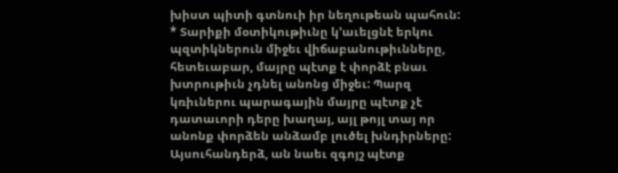խիստ պիտի գտնուի իր նեղութեան պահուն:
* Տարիքի մօտիկութիւնը կ’աւելցնէ երկու պզտիկներուն միջեւ վիճաբանութիւնները, հետեւաբար, մայրը պէտք է փորձէ բնաւ խտրութիւն չդնել անոնց միջեւ: Պարզ կռիւներու պարագային մայրը պէտք չէ դատաւորի դերը խաղայ, այլ թոյլ տայ որ անոնք փորձեն անձամբ լուծել խնդիրները: Այսուհանդերձ, ան նաեւ զգոյշ պէտք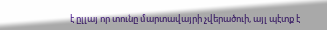է ըլլայ որ տունը մարտավայրի չվերածուի, այլ պէտք է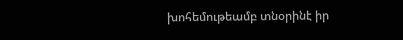խոհեմութեամբ տնօրինէ իր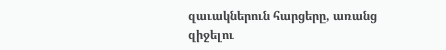զաւակներուն հարցերը, առանց զիջելու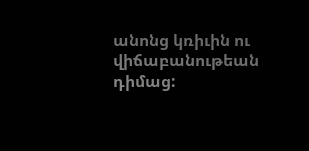անոնց կռիւին ու վիճաբանութեան դիմաց: